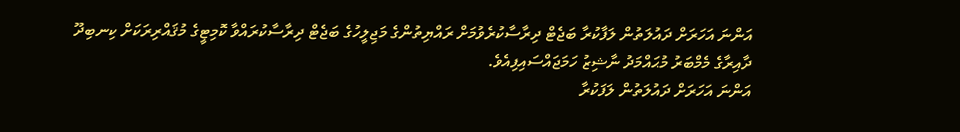އަންނަ އަހަރަށް ދައުލަތުން ލަފާކުރާ ބަޖެޓް ދިރާސާކުރެވުމަށް ރައްޔިތުންގެ މަޖިލީހުގެ ބަޖެޓް ދިރާސާކުރައްވާ ކޮމިޓީގެ މުޤައްރިރަކަށް ކިނބިދޫ ދާއިރާގެ މެމްބަރު މުޙައްމަދު ނާޝިޒު ހަމަޖައްސައިފިއެވެ.
އަންނަ އަހަރަށް ދައުލަތުން ލަފަކުރާ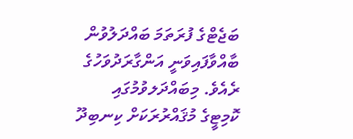ބަޖެޓްގެ ފުރަތަމަ ބައްދަލުވުން ބާއްވާފައިވަނީ އަންގާރަދުވަހުގެ ރެއެވެ. މިބައްދަލވުމުގައި ކޮމިޓީގެ މުޤައްރުރަކަށް ކިނބިދޫ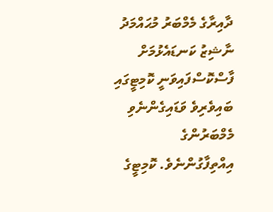ދާއިރާގެ މެމްބަރު މުޙައްމަދު ނާޝިޒު ކަނޑައެޅުމަށް ފާސްކޮސްފައިވަނީ ކޮމިޓީގައި ބައިވެރިވެ ވަޑައިގެންނެވި މެމްބަރުންގެ އިއްތިފާގުންނެވެ. ކޮމިޓީގެ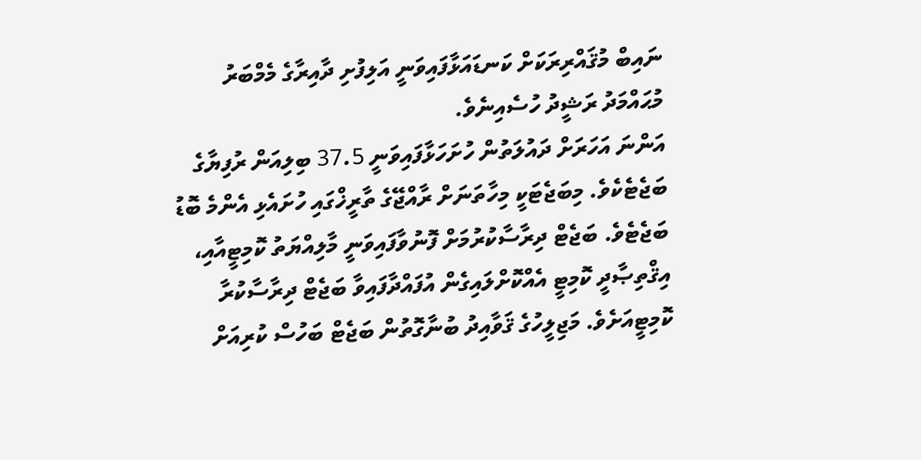ނައިބް މުޤައްރިރަކަށް ކަނޑައަޅާފައިވަނީ އަލިފުށި ދާއިރާގެ މެމްބަރު މުޙައްމަދު ރަޝީދު ހުސެއިނެވެ.
އަންނަ އަހަރަށް ދައުލަތުން ހުށަހަޅާފައިވަނީ 37.5 ބިލިއަން ރުފިޔާގެ ބަޖެޓެކެވެ. މިބަޖެޓަކީ މިހާތަނަށް ރާއްޖޭގެ ތާރީޚްގައި ހުށައެޅި އެންމެ ބޮޑު ބަޖެޓެވެ. ބަޖެޓް ދިރާސާކުރުމަށް ފޮނުވާފައިވަނީ މާލިއްޔަތު ކޮމިޓީއާއި، އިޤްތިޞާދީ ކޮމިޓީ އެއްކޮށްލައިގެން އުފައްދާފައިވާ ބަޖެޓް ދިރާސާކުރާ ކޮމިޓީއަށެވެ. މަޖިލީހުގެ ޤަވާއިދު ބުނާގޮތުން ބަޖެޓް ބަހުސް ކުރިއަށް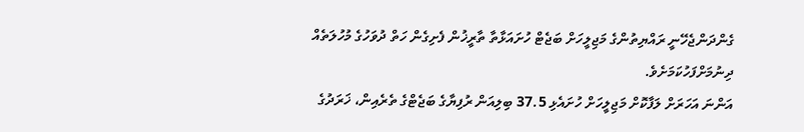ގެންދަންޖެހޭނީ ރައްޔިތުންގެ މަޖިލީހަށް ބަޖެޓް ހުށައަޅާތާ ތާރީޚުން ފެށިގެން ހަތް ދުވަހުގެ މުހުލަތެއް ދިނުމަށްފަހުކަމަށެވެ.
އަންނަ އަހަރަށް ލަފާކޮށް މަޖިލީހަށް ހުށައެޅި 37.5 ބިލިއަން ރުފިޔާގެ ބަޖެޓްގެ ތެރެއިން، ޚަރަދުގެ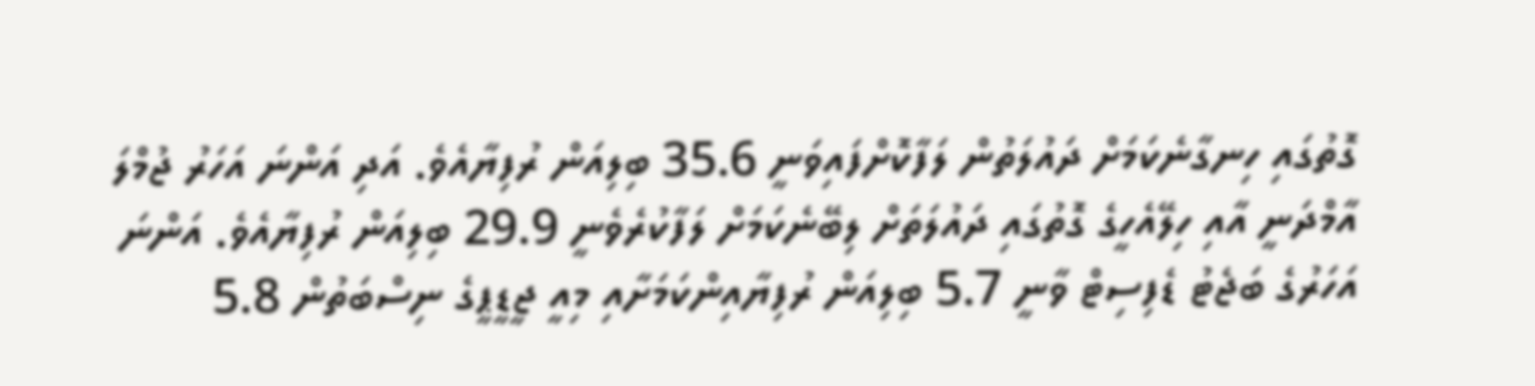ގޮތުގައި ހިނގާނެކަމަށް ދައުލަތުން ލަފާކޮށްފައިވަނީ 35.6 ބިލިއަން ރުފިޔާއެވެ. އަދި އަންނަ އަހަރު ޖުމްލަ އާމްދަނީ އާއި ހިލޭއެހީގެ ގޮތުގައި ދައުލަތަށް ލިބޭނެކަމަށް ލަފާކުރެވެނީ 29.9 ބިލިއަން ރުފިޔާއެވެ. އަންނަ އަހަރުގެ ބަޖެޓު ޑެފިސިޓް ވާނީ 5.7 ބިލިއަން ރުފިޔާއިންކަމަށާއި މިއީ ޖީޑީޕީގެ ނިސްބަތުން 5.8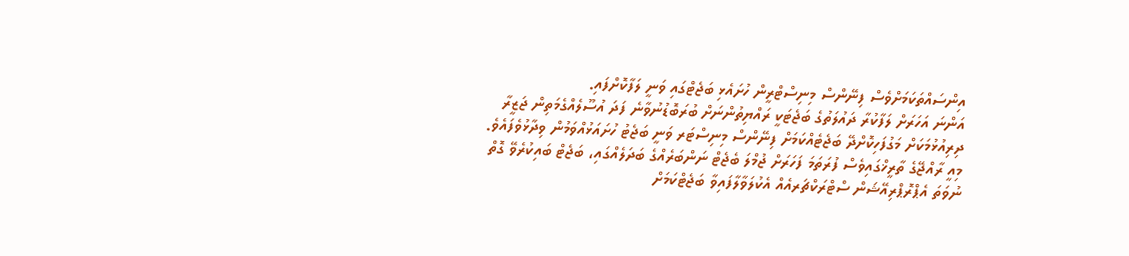އިންސައްތަކަމަށްވެސް ފިނޭންސް މިނިސްޓްރީން ހުށައެޅި ބަޖެޓްގައި ވަނީ ލަފާކޮށްފައި.
އަންނަ އަހަރަށް ލަފާކުރާ ދައުލަތުގެ ބަޖެޓަކީ ރައްޔިތުންނަށް ބުރަބޮޑުނުވާނެ ފަދަ އުސޫލެއްގެމަތިން ޖަޒީރާ ދިރިއުޅުމަކަށް މަގުފަހިކޮށްދޭ ބަޖެޓެއްކަމަށް ފިނޭންސް މިނިސްޓަރ ވަނީ ބަޖެޓު ހުށައަޅުއްވަމުން ވިދާޅުވެފައެވެ. މިއީ ރާއްޖޭގެ ތާރީޚްގައިވެސް ފުރަތަމަ ފަހަރަށް ޖުމްލަ ބެޖެޓް ނަންބަރެއްގެ ބަދަލެއްގައި، ބަޖެޓް ބައިކުރެވޭ ގޮތް ނުވަތަ އެޕްރޮޕްރިއޭޝަން ސްޓްރަކްޗަރއެއް އެކުލަވާލާފައިވާ ބަޖެޓްކަމަށް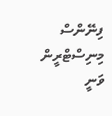ފިނޭންސް މިނިސްޓްރީން ވަނީ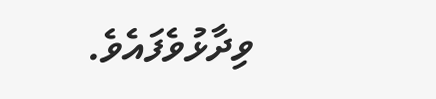ވިދާޅުވެފައެވެ.